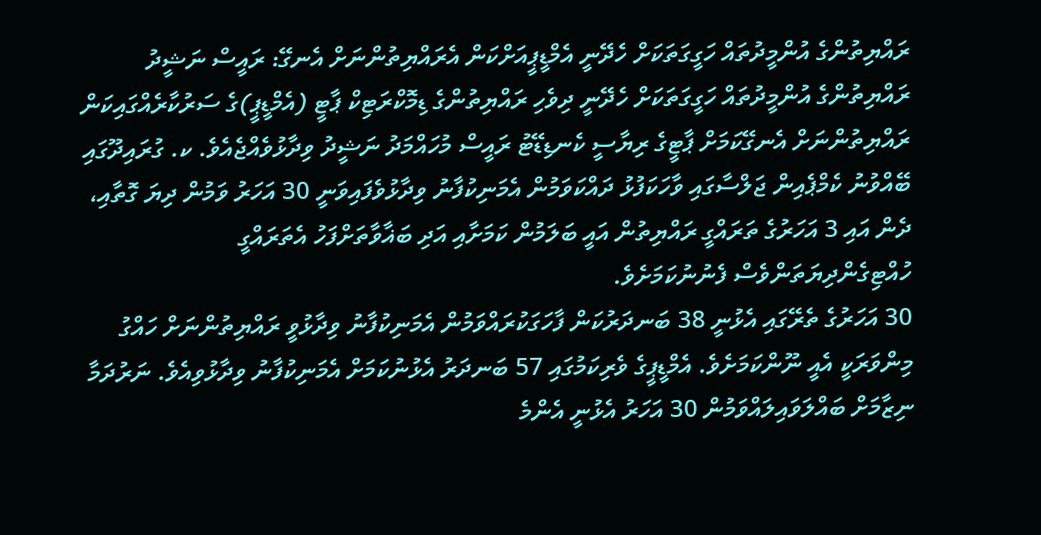ރައްޔިތުންގެ އުންމީދުތައް ހަގީގަތަކަށް ހެދޭނީ އެމްޑީޕީއަށްކަން އެރައްޔިތުންނަށް އެނގޭ: ރައީސް ނަޝީދު
ރައްޔިތުންގެ އުންމީދުތައް ހަގީގަތަކަށް ހެދޭނީ ދިވެހި ރައްޔިތުންގެ ޑިމޮކްރަޓިކް ޕާޓީ (އެމްޑީޕީ)ގެ ސަރުކާރެއްގައިކަން ރައްޔިތުންނަށް އެނގޭކަމަށް ޕާޓީގެ ރިޔާސީ ކެނޑިޑޭޓު ރައީސް މުހައްމަދު ނަޝީދު ވިދާޅުވެއްޖެއެވެ. ކ. ގުރައިދޫގައި ބޭއްވުނު ކެމްޕެއިން ޖަލްސާގައި ވާހަކަފުޅު ދައްކަވަމުން އެމަނިކުފާނު ވިދާޅުވެފައިވަނީ 30 އަހަރު ވަމުން ދިޔަ ގޮތާއި، ދެން އައި 3 އަހަރުގެ ތަރައްގީ ރައްޔިތުން އައީ ބަލަމުން ކަމަށާއި އަދި ބަޣާވާތަށްފަހު އެތަރައްގީ ހުއްޓިގެންދިޔަތަންވެސް ފެނުނުކަމަށެވެ.
30 އަހަރުގެ ތެރޭގައި އެޅުނީ 38 ބަނދަރުކަން ފާހަގަކުރައްވަމުން އެމަނިކުފާނު ވިދާޅުވީ ރައްޔިތުންނަށް ހައްގު މިންވަރަކީ އެއީ ނޫންކަމަށެވެ. އެމްޑީޕީގެ ވެރިކަމުގައި 57 ބަނދަރު އެޅުނުކަމަށް އެމަނިކުފާނު ވިދާޅުވިއެވެ. ނަރުދަމާ ނިޒާމަށް ބައްލަވައިލައްވަމުން 30 އަހަރު އެޅުނީ އެންމެ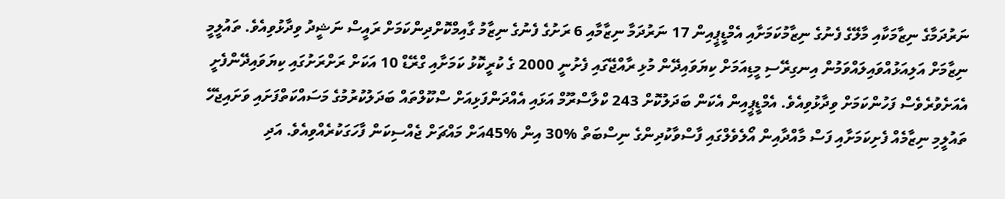ނަރުދަމާގެ ނިޒާމަކާއި މާލޭގެ ފެނުގެ ނިޒާމުކަމަށާއި އެމްޑީޕީއިން 17 ނަރުދަމާ ނިޒާމާއި 6 ރަށުގެ ފެނުގެ ނިޒާމު ގާއިމްކޮށްދިންކަމަށް ރައީސް ނަޝީދު ވިދާޅުވިއެވެ. ތައުލީމީ ނިޒާމަށް އަލިއަޅުއްވައިލައްވަމުން އިނގިރޭސި މީޑިއަމަށް ކިޔަވައިދޭން މުޅި ރާއްޖޭގައި ފެށުނީ 2000 ގެ ކުރީކޮޅު ކަމަށާއި ގްރޭޑް 10 އަކަށް ރަށްރަށުގައި ކިޔަވައިދޭންފެށީ އެއަށެވުރެވެސް ފަހުންކަމަށް ވިދާޅުވިއެވެ. އެމްޑީޕީއިން އެކަން ބަދަލުކޮށް 243 ކްލާސްރޫމް އަޅައި އެއްދަންފަޅިއަށް ސްކޫލްތައް ބަދަލުކުރުމުގެ މަސައްކަތްފަށައި ވަށައިޖެހޭ ތައުލީމި ނިޒާމެއް ފެށިކަމަށާއި ފަސް މާއްދާއިން އޯލެވެލްގައި ފާސްވާކުދިންގެ ނިސްބަތް %30 އިން %45އަށް މައްޗަށް ޖެއްސިކަން ފާހަގަކުރެއްވިއެވެ. އަދި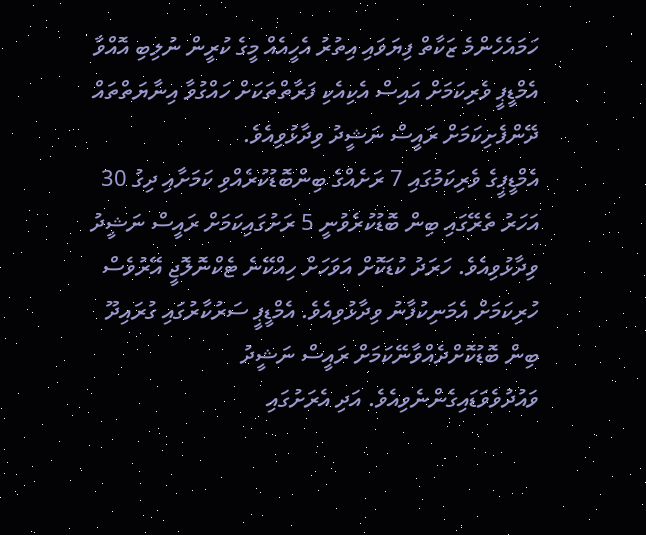ހަމައެހެންމެ ޒަކާތް ފިޔަވައި އިތުރު އެހީއެއް މީގެ ކުރީން ނުލިބި އޮއްވާ އެމްޑީޕީ ވެރިކަމަށް އައިސް އެކިއެކި ފަރާތްތަކަށް ހައްގުވާ އިނާޔަތްތައް ދޭންފެށިކަމަށް ރައީސް ނަޝީދު ވިދާޅުވިއެވެ.
އެމްޑީޕީގެ ވެރިކަމުގައި 7 ރަށެއްގެ ބިންބޮޑުކުރެއްވި ކަމަށާއި ދިގު 30 އަހަރު ތެރޭގައި ބިން ބޮޑުކުރެވުނީ 5 ރަށުގައިކަމަށް ރައީސް ނަޝީދު ވިދާޅުވިއެވެ. ހަރަދު ކުޑަކޮށް އަވަހަށް ހިއްކޭނެ ޓެކްނޮލޮޖީ އޭރުވެސް ހުރިކަމަށް އެމަނިކުފާނު ވިދާޅުވިއެވެ. އެމްޑީޕީ ސަރުކާރުގައި ގުރައިދޫ ބިން ބޮޑުކޮށްދެއްވާނޭކަމަށް ރައީސް ނަޝީދު ވައުދުވެވަޑައިގެންނެވިއެވެ. އަދި އެރަށުގައި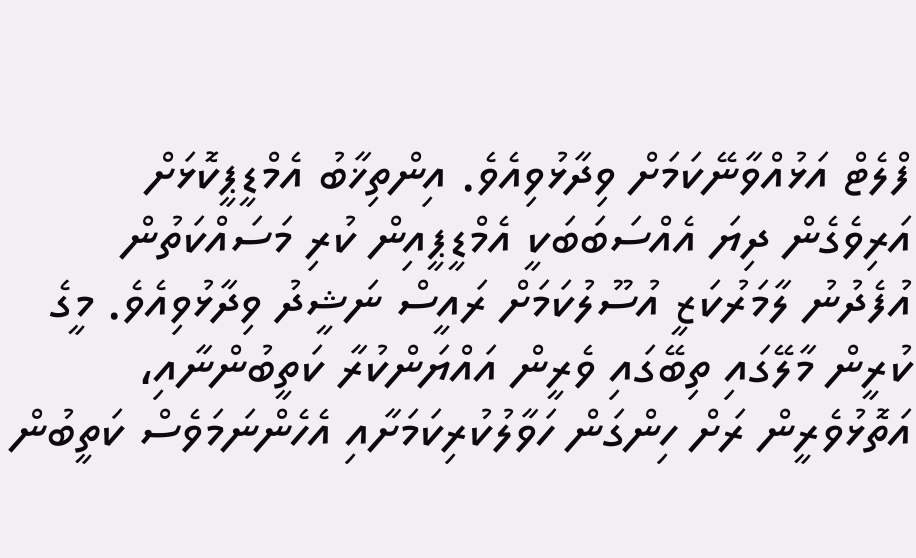ފްލެޓް އަޅުއްވާނޭކަމަށް ވިދާޅުވިއެވެ. އިންތިޚާބު އެމްޑީޕީކޮޅަށް އަރިވެގެން ދިޔަ އެއްސަބަބަކީ އެމްޑީޕީއިން ކުރި މަސައްކަތުން އުފެދުނު ލާމަރުކަޒީ އުސޫލުކަމަށް ރައީސް ނަޝީދު ވިދާޅުވިއެވެ. މީގެ ކުރީން މާލޭގައި ތިބޭގައި ވެރީން އައްޔަންކުރާ ކަތީބުންނާއި، އަތޮޅުވެރީން ރަށް ހިންގަން ހަވާލުކުރިކަމަށާއި އެހެންނަމަވެސް ކަތީބުން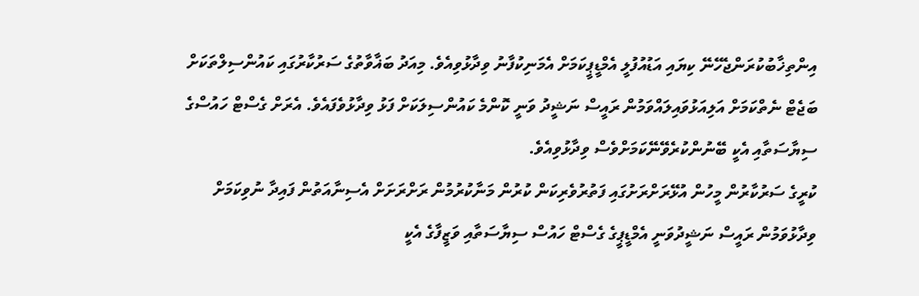އިންތިޚާބުކުރަންޖެހޭނޭ ކިޔައި އަޑުއުފުލީ އެމްޑީޕީކަމަށް އެމަނިކުފާނު ވިދާޅުވިއެވެ. މިއަދު ބަޣާވާތުގެ ސަރުކާރުގައި ކައުންސިލްތަކަށް ބަޖެޓް ނެތްކަމަށް އަލިއަޅުވައިލައްވަމުން ރައީސް ނަޝީދު ވަނީ ކޮންމެ ކައުންސިލަކަށް ފަޅު ވިދާޅުވެފައެވެ. އެރަށް ގެސްޓް ހައުސްގެ ސިޔާސަތާއި އެކީ ބޭނުންކުރެވޭނޭކަމަށްވެސް ވިދާޅުވިއެވެ.
ކުރީގެ ސަރުކާރުން މީހުން އުޅޭރަށްރަށުގައި ފަތުރުވެރިކަން ކުރުން މަނާކުރުމުން ރަށްރަށަށް އެސިނާއަތުން ފައިދާ ނުވިކަމަށް ވިދާޅުވަމުން ރައީސް ނަޝީދުވަނީ އެމްޑީޕީގެ ގެސްޓް ހައުސް ސިޔާސަތާއި ވަޒީފާގެ އެކީ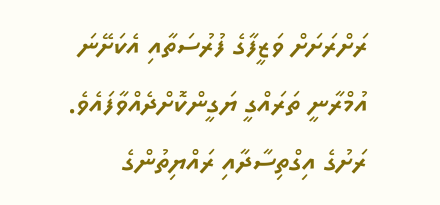ރަށްރަށަށް ވަޒީފާގެ ފުރުސަތާއި އެކަށޭނަ އުމްރާނީ ތަރައްގީ ޔަގީންކޮށްދެއްވާފައެވެ. ރަށުގެ އިގްތިސާދާއި ރައްޔިތުންގެ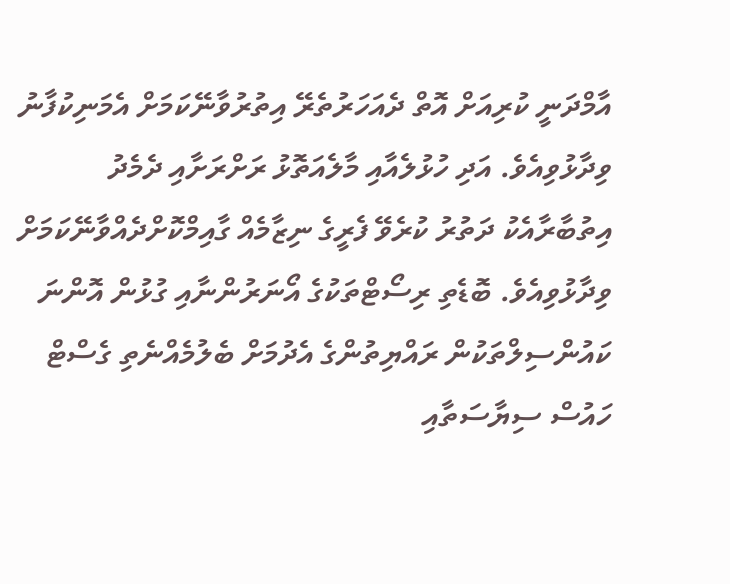އާމްދަނީ ކުރިއަށް އޮތް ދެއަހަރުތެރޭ އިތުރުވާނޭކަމަށް އެމަނިކުފާނު ވިދާޅުވިއެވެ. އަދި ހުޅުލެއާއި މާލެއަތޮޅު ރަށްރަށާއި ދެމެދު އިތުބާރާއެކު ދަތުރު ކުރެވޭ ފެރީގެ ނިޒާމެއް ގާއިމްކޮށްދެއްވާނޭކަމަށް ވިދާޅުވިއެވެ. ބޮޑެތި ރިސޯޓްތަކުގެ އޯނަރުންނާއި ގުޅުން އޮންނަ ކައުންސިލްތަކުން ރައްޔިތުންގެ އެދުމަށް ބެލުމެއްނެތި ގެސްޓް ހައުސް ސިޔާސަތާއި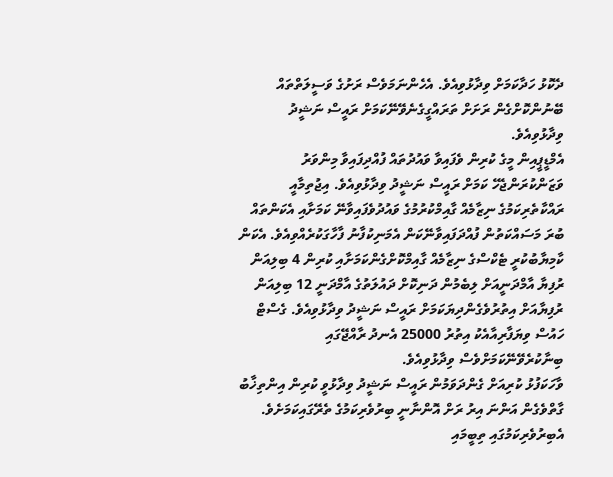ދެކޮޅު ހަދާކަމަށް ވިދާޅުވިއެވެ. އެހެންނަމަވެސް ރަށުގެ ވަސީލަތްތައް ބޭނުންކޮށްގެން ރަށަށް ތަރައްގީގެނެވޭނޭކަމަށް ރައީސް ނަޝީދު ވިދާޅުވިއެވެ.
އެމްޑީޕީއިން މީގެ ކުރިން ވެފައިވާ ވައުދުތައް ފުއްދިފައިވާ މިންވަރު ވަޒަންކުރަންޖެހޭ ކަމަށް ރައީސް ނަޝީދު ވިދާޅުވިއެވެ. އިޖުތިމާއީ ރައްކާތެރިކަމުގެ ނިޒާމެއް ގާއިމްކުރުމުގެ ވައުދުވެފައިވާނޭ ކަމަށާއި އެކަންތައް ބުރަ މަސައްކަތުން ފުއްދަފައިވާނޭކަން އެމަނިކުފާނު ފާހާގަކުރެއްވިއެވެ. އެކަން ކާމިޔާބުކުރީ ޓެކްސްގެ ނިޒާމެއް ގާއިމްކޮށްގެންކަމަށާއި ކުރިން 4 ބިލިއަން ރުފިޔާ އާމްދަނީއަށް ލިބެމުން ދަނިކޮށް ދައުލަތުގެ އާމްދަނީ 12 ބިލިއަން ރުފިޔާއަށް އިތުރުވެގެންދިޔަކަމަށް ރައީސް ނަޝީދު ވިދާޅުވިއެވެ. ގެސްޓް ހައުސް ވިޔަފާރިއާއެކު އިތުރު 25000 އެނދު ރާއްޖޭގައި ބިނާކުރެވޭނޭކަމަށްވެސް ވިދާޅުވިއެވެ.
ވާހަކަފުޅު ކުރިއަށް ގެންދަވަމުން ރައީސް ނަޝީދު ވިދާޅުވީ ކުރިން އިންތިޚާބު ގާތްވެގެން އަންނަ އިރު ރަށް އޮންނާނީ ބިރުވެރިކަމުގެ ތެރޭގައިކަމަށެވެ. އެބިރުވެރިކަމުގައި ތިބީމައި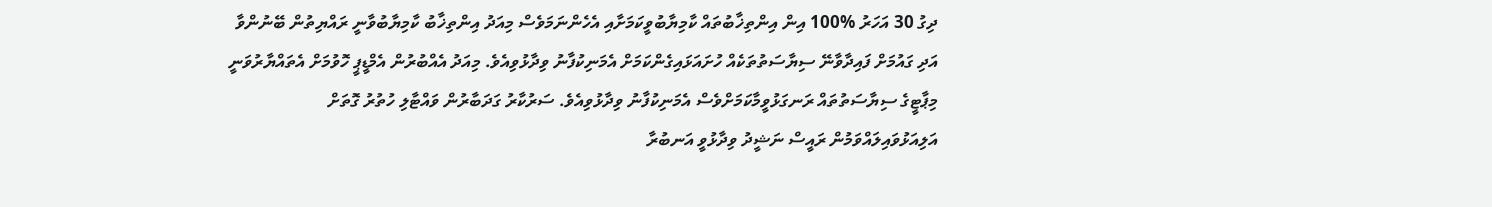ދިގު 30 އަހަރު %100 އިން އިންތިޚާބުތައް ކާމިޔާބުވީކަމަށާއި އެހެންނަމަވެސް މިއަދު އިންތިޚާބު ކާމިޔާބުވާނީ ރައްޔިތުން ބޭނުންވާ އަދި ގައުމަށް ފައިދާވާނޭ ސިޔާސަތުތަކެއް ހުށައަޅައިގެންކަމަށް އެމަނިކުފާނު ވިދާޅުވިއެވެ. މިއަދު އެއްބުރުން އެމްޑީޕީ ހޮވުމަށް އެތައްޔާރުވަނީ މިޕާޓީގެ ސިޔާސަތުތައް ރަނގަޅުވީމާކަމަށްވެސް އެމަނިކުފާނު ވިދާޅުވިއެވެ. ސަރުކާރު ގަދަބާރުން ވައްޓާލި ހުތުރު ގޮތަށް އަލިއަޅުވައިލައްވަމުން ރައީސް ނަޝީދު ވިދާޅުވީ އަނބުރާ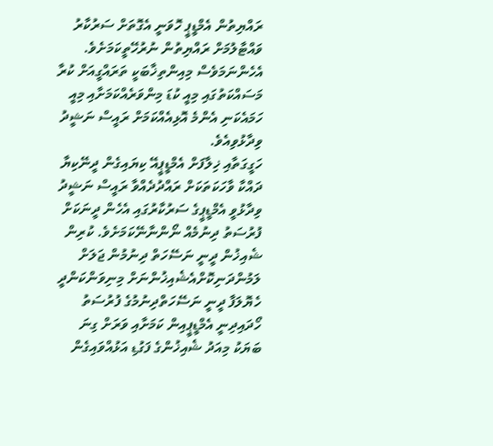ރައްޔިތުން އެމްޑީޕީ ހޮވަނީ އެގޮތަށް ސަރުކާރު ވައްޓާލުމަށް ރައްޔިތުން ނުރުހޭތީކަމަށެވެ. އެހެންނަމަވެސް މިއިންތިޚާބަކީ ތަރައްގީއަށް ކުރާ މަސައްކަތުގައި މިއީ ކުޑަ މިންވަރެއްކަމަށާއި މިއީ ހަމައެކަނި އެންމެ އޮޅިއެއްކަމަށް ރައީސް ނަޝީދު ވިދާޅުވިއެވެ.
ހަގީގަތާއި ޚިލާފަށް އެމްޑީޕީއޭ ކިޔައިގެން ދީނޭކިޔާ ދައްކާ ވާހަކަތަކަށް ރައްދުދެއްވާ ރައީސް ނަޝީދު ވިދާޅުވީ އެމްޑީޕީގެ ސަރުކާރުގައި އެހެން ދީނަކަށް ފުރުސަތު ދިނުމެއް ނޯންނާނޭކަމަށެވެ. ކުރިން ޝެއިޚުން ދީނީ ނަސޭހަތް ދިނުމުން ޖަލަށް ލަމުންދަނިކޮށްއެޝެއިޚުންނަށް މިނިވަންކަންދީ ހެޔޮލަފާ ދީނީ ނަސޭހަތްދިނުމުގެ ފުރުސަތު ހޯދައިދިނީ އެމްޑީޕީއިން ކަމަށާއި ވަރަށް ގިނަ ބަޔަކު މިއަދު ޝެއިޚުންގެ ފަގުޑި އަޅުއްވައިގެން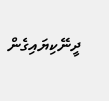ދީނޭކިޔައިގެން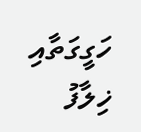ހަގީގަތާއި ޚިލާފު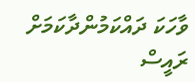ވާހަކަ ދައްކަމުންދާކަމަށް ރައީސް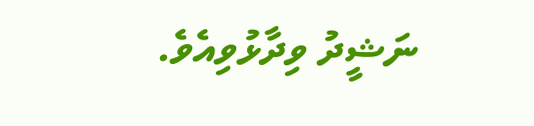ނަޝީދު ވިދާޅުވިއެވެ.